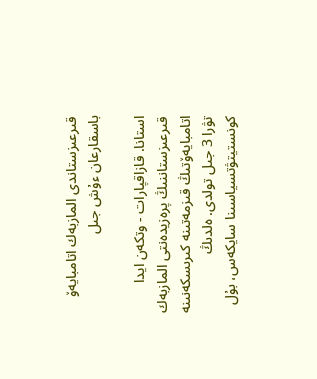قىرعىزستاندى المازبەك اتامبايەۆ باسقارعان ءۇش جىل

استانا. قازاقپارات - وتكەن ايدا قىرعىزستاننىڭ پرەزيدەنتى المازبەك اتامبايەۆتىڭ قىزمەتىنە كىرىسكەنىنە تۋرا 3 جىل تولدى. ەلدىڭ كونستيتۋتسياسىنا سايكەس، بۇل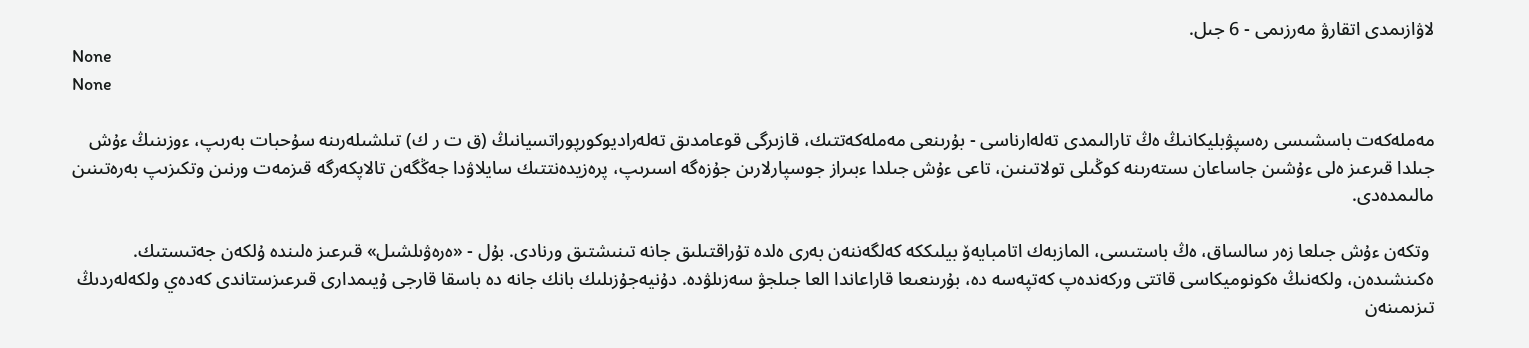لاۋازىمدى اتقارۋ مەرزىمى - 6 جىل.
None
None

مەملەكەت باسشىسى رەسپۋبليكانىڭ ەڭ تارالىمدى تەلەارناسى - بۇرىنعى مەملەكەتتىك، قازىرگى قوعامدىق تەلەراديوكورپوراتسيانىڭ (ق ت ر ك) تىلشىلەرىنە سۇحبات بەرىپ، ءوزىنىڭ ءۇش جىلدا قىرعىز ەلى ءۇشىن جاساعان ىستەرىنە كوڭىلى تولاتىنىن، تاعى ءۇش جىلدا ءبىراز جوسپارلارىن جۇزەگە اسىرىپ، پرەزيدەنتتىك سايلاۋدا جەڭگەن تالاپكەرگە قىزمەت ورنىن وتكىزىپ بەرەتىنىن مالىمدەدى.

 وتكەن ءۇش جىلعا زەر سالساق، ەڭ باستىسى، المازبەك اتامبايەۆ بيلىككە كەلگەننەن بەرى ەلدە تۇراقتىلىق جانە تىنىشتىق ورنادى. بۇل - «ەرەۋىلشىل» قىرعىز ەلىندە ۇلكەن جەتىستىك. ەكىنشىدەن، ولكەنىڭ ەكونوميكاسى قاتتى وركەندەپ كەتپەسە دە، بۇرىنعىعا قاراعاندا العا جىلجۋ سەزىلۋدە. دۇنيەجۇزىلىك بانك جانە دە باسقا قارجى ۇيىمدارى قىرعىزستاندى كەدەي ولكەلەردىڭ تىزىمىنەن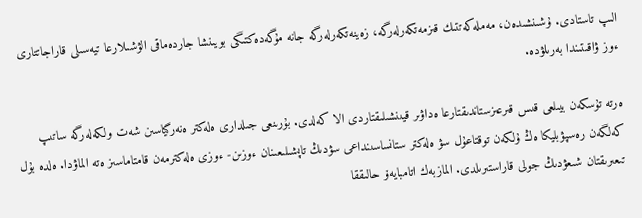الىپ تاستادى. ۇشىنشىدەن، مەملەكەتتىك قىزمەتكەرلەرگە، زەينەتكەرلەرگە جانە مۇگەدەكتىگى بويىنشا جاردەماقى الۋشىلارعا تيەسىلى قاراجاتتارى ءوز ۋاقىتىندا بەرىلۋدە.

ەرتە تۇسكەن بيىلعى قىس قىرعىزستاندىقتارعا ەداۋىر قيىنشىلىقتاردى الا كەلدى. بۇرىنعى جىلدارى ەلەكتر ەنەرگياسىن شەت ولكەلەرگە ساتىپ كەلگەن رەسپۋبليكا ەڭ ۇلكەن توقتاعۇل سۋ ەلەكتر ستانساسىنداعى سۋدىڭ تاپشىلىعىنان ءوزىن- ءوزى ەلەكترمەن قامتاماسىز ەتە الماۋدا. ەلدە بۇل تىعىرىقتان شىعۋدىڭ جولى قاراستىرىلدى. المازبەك اتامبايەۆ حالىققا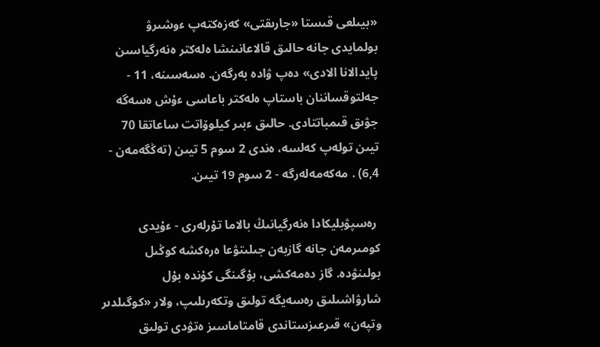«بيىلعى قىستا «جارىقتى» كەزەكتەپ ءوشىرۋ بولمايدى جانە حالىق قالاعانىنشا ەلەكتر ەنەرگياسىن پايدالانا الادى» دەپ ۋادە بەرگەن. ەسەسىنە، 11 - جەلتوقساننان باستاپ ەلەكتر باعاسى ءۇش ەسەگە جۋىق قىمباتتادى. حالىق ءبىر كيلوۆاتت ساعاتقا 70 تيىن تولەپ كەلسە، ەندى 2 سوم 5 تيىن (تەڭگەمەن - 6,4) . مەكەمەلەرگە - 2 سوم 19 تيىن.

 رەسپۋبليكادا ەنەرگيانىڭ بالاما تۇرلەرى - ءۇيدى كومىرمەن جانە گازبەن جىلىتۋعا ەرەكشە كوڭىل بولىنۋدە. گاز دەمەكشى، بۇگىنگى كۇندە بۇل شارۋاشىلىق رەسەيگە تولىق وتكەرىلىپ، ولار «كوگىلدىر وتپەن» قىرعىزستاندى قامتاماسىز ەتۋدى تولىق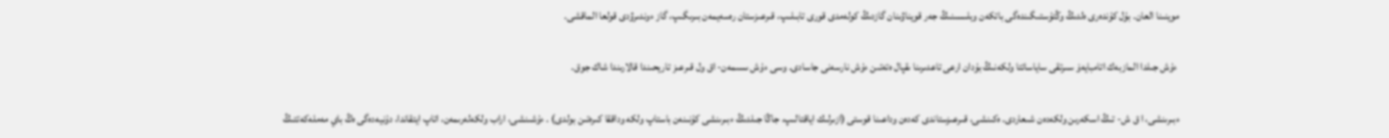موينىنا العان. بۇل كۇندەرى ەلدىڭ وڭتۇستىگىندەگى باتكەن وبلىسىنىڭ جەر قويناۋىنان گازدىڭ كولەمدى قورى تابىلىپ، قىرعىزستان رەسەيمەن بىرىگىپ، گاز ءوندىرۋدى قولعا الماقشى.

 ءۇش جىلدا المازبەك اتامبايەۆ سىرتقى ساياساتتا ولكەنىڭ بۇدان ارعى تاعدىرىنا ىقپال ەتەتىن ءۇش نارسەنى جاسادى. وسى ءۇش ىسىمەن- اق ول قىرعىز تاريحىندا قالارىندا شاك جوق.

ءبىرىنشى، ا ق ش- تىڭ اسكەرىن ولكەدەن شىعاردى. ەكىنشى، قىرعىزستاندى كەدەن وداعىنا قوستى (ازىرلىك اياقتالىپ، جاڭا جىلدىڭ ءبىرىنشى كۇنىنەن باستاپ ولكە وداققا كىرەتىن بولدى) . ءۇشىنشى، اراب ولكەلەرىمەن، اتاپ ايتقاندا، دۇنيەدەگى ەڭ باي مەملەكەتتىڭ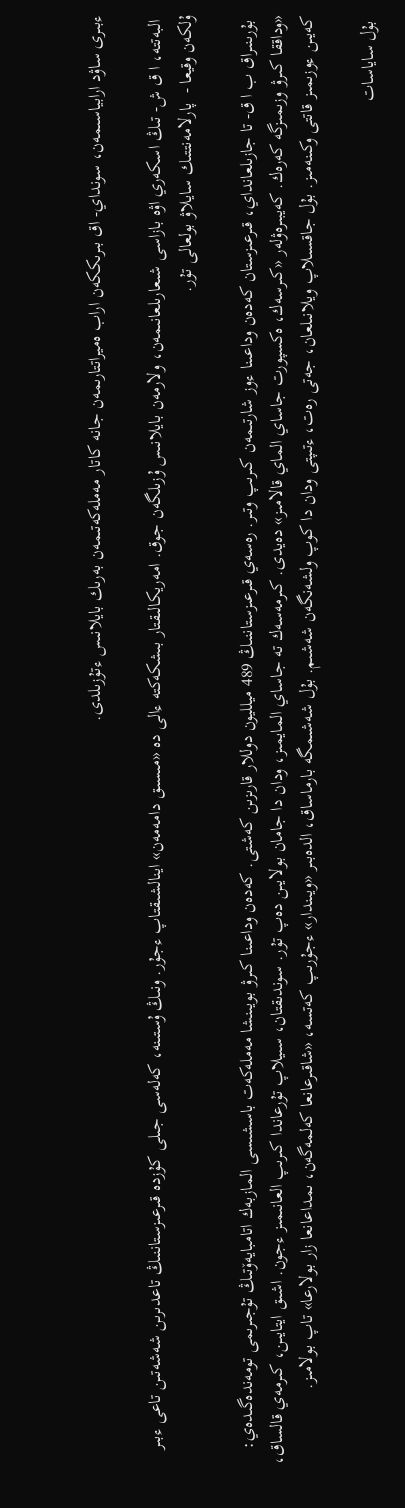ءبىرى ساۋد ارابياسىمەن، سونداي- اق بىرىككەن اراب ەميراتتارىمەن جانە كاتار مەملەكەتىمەن بەرىك بايلانىس ءتۇزىلدى.

 البەتتە، ا ق ش- تىڭ اسكەري اۋە بازاسى شىعارىلعانىمەن، ولارمەن بايلانىس ۇزىلگەن جوق. امەريكالىقتار بىشكەكتە ءالى دە «مىسىق دامەمەن» اينالشىقتاپ ءجۇر. ونىڭ ۇستىنە، كەلەسى جىلى كۇزدە قىرعىزستاننىڭ تاعدىرىن شەشەتىن تاعى ءبىر ۇلكەن وقيعا -  پارلامەنتتىك سايلاۋ بولعالى تۇر.

 بۇرىنىراق ب ا ق- تا جازىلعانداي، قىرعىزستان كەدەن وداعىنا ءوز شارتىمەن كىرىپ وتىر. رەسەي قىرعىزستاننىڭ 489 ميلليون دوللار قارىزىن كەشتى. كەدەن وداعىنا كىرۋ بويىنشا مەملەكەت باسشىسى المازبەك اتامبايەۆتىڭ تۇجىرىمى تومەندەگىدەي: «وداققا كىرۋ وزىمىزگە كەرەك. كەيبىرەۋلەر «كىرسەك، ەكسپورت جاساي الماي قالامىز» دەيدى. كىرمەسەك تە جاساي المايمىز، ودان دا جامان بولايىن دەپ تۇر. سوندىقتان، سىيلاپ تۇرعاندا كىرىپ العانىمىز ءجون. اشىق ايتايىن، كىرمەي قالساق، كەيىن ءوزىمىز قاتتى وكىنەمىز. بۇل جاقسىلاپ ويلانىلعان، جەتى رەت، ءتىپتى ودان دا كوپ ولشەنگەن شەشىم. بۇل شەشىمگە بارماساق، الدەبىر «ويىندار» ءجۇرىپ كەتسە، «شاقىرعانعا كەلمەگەن، ىمداعانعا زار بولارعا» تاپ بولامىز.

 بۇل ساياسات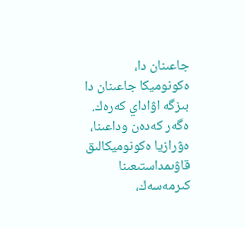جاعىنان دا، ەكونوميكا جاعىنان دا بىزگە اۋاداي كەرەك. ەگەر كەدەن وداعىنا، ەۋرازيا ەكونوميكالىق قاۋىمداستىعىنا كىرمەسەك،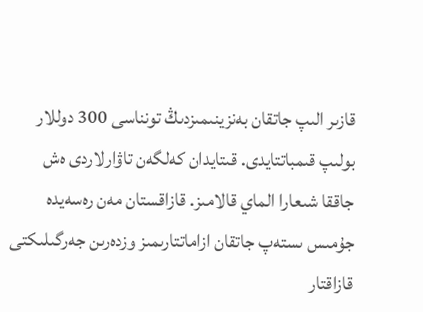قازىر الىپ جاتقان بەنزينىمىزدىڭ تونناسى 300 دوللار بولىپ قىمباتتايدى. قىتايدان كەلگەن تاۋارلاردى ەش جاققا شىعارا الماي قالامىز. قازاقستان مەن رەسەيدە جۇمىس ىستەپ جاتقان ازاماتتارىمىز وزدەرىن جەرگىلىكتى قازاقتار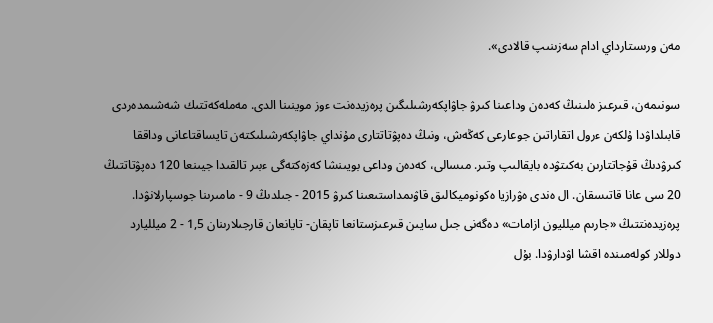مەن ورىستارداي ادام سەزىنىپ قالادى».

سونىمەن، قىرعىز ەلىنىڭ كەدەن وداعىنا كىرۋ جاۋاپكەرشىلىگىن پرەزيدەنت ءوز موينىنا الدى. مەملەكەتتىك شەشىمدەردى قابىلداۋدا ۇلكەن ءرول اتقاراتىن جوعارعى كەڭەش، ونىڭ دەپۋتاتتارى مۇنداي جاۋاپكەرشىلىكتەن تايساقتاعانى وداققا كىرۋدىڭ قۇجاتتارىن بەكىتۋدە بايقالىپ وتىر. مىسالى، كەدەن وداعى بويىنشا كەزەكتەگى ءبىر تالقىدا جيىنعا 120 دەپۋتاتتىڭ 20 سى عانا قاتىسقان. ال ەندى ەۋرازيا ەكونوميكالىق قاۋىمداستىعىنا كىرۋ 2015 - جىلدىڭ 9 - مامىرىنا جوسپارلانۋدا. پرەزيدەنتتىڭ «جارىم ميلليون ازامات» دەگەنى جىل سايىن قىرعىزستانعا تاپقان- تايانعان قارجىلارىنان 1,5 - 2 ميلليارد دوللار كولەمىندە اقشا اۋدارۋدا. بۇل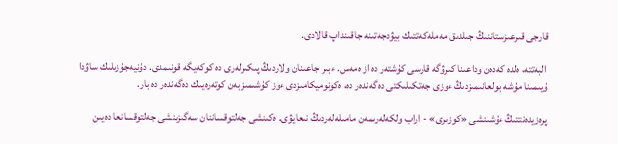قارجى قىرعىزستاننىڭ جىلدىق مەملەكەتتىك بيۋدجەتىنە جاقىنداپ قالادى.

 البەتتە، ەلدە كەدەن وداعىنا كىرۋگە قارسى كۇشتەر دە از ەمەس. ءبىر جاعىنان ولاردىڭ پىكىرلەرى دە كوكەيگە قونىمدى. دۇنيەجۇزىلىك ساۋدا ۇيىمىنا مۇشە بولعانىمىزدىڭ ءوزى جەتكىلىكتى دەگەندەر دە، ەكونوميكامىزدى ءوز كۇشىمىزبەن كوتەرەيىك دەگەندەر دە بار.

پرەزيدەنتتىڭ ءۇشىنشى «كوزىرى» - اراب ولكەلەرىمەن مامىلەلەردىڭ نىعايۋى. ەكىنشى جەلتوقساننان سەگىزىنشى جەلتوقسانعا دەيىن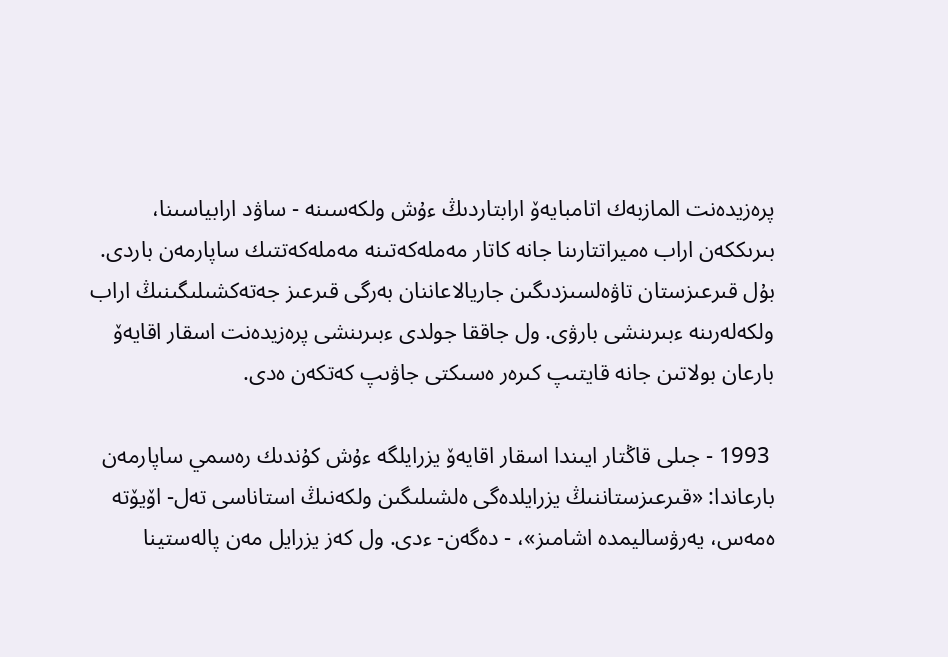پرەزيدەنت المازبەك اتامبايەۆ ارابتاردىڭ ءۇش ولكەسىنە - ساۋد ارابياسىنا، بىرىككەن اراب ەميراتتارىنا جانە كاتار مەملەكەتىنە مەملەكەتتىك ساپارمەن باردى. بۇل قىرعىزستان تاۋەلسىزدىگىن جاريالاعاننان بەرگى قىرعىز جەتەكشىلىگىنىڭ اراب ولكەلەرىنە ءبىرىنشى بارۋى. ول جاققا جولدى ءبىرىنشى پرەزيدەنت اسقار اقايەۆ بارعان بولاتىن جانە قايتىپ كىرەر ەسىكتى جاۋىپ كەتكەن ەدى.

 1993 - جىلى قاڭتار ايىندا اسقار اقايەۆ يزرايلگە ءۇش كۇندىك رەسمي ساپارمەن بارعاندا: «قىرعىزستاننىڭ يزرايلدەگى ەلشىلىگىن ولكەنىڭ استاناسى تەل- اۆيۆتە ەمەس، يەرۋساليمدە اشامىز»، - دەگەن- ءدى. ول كەز يزرايل مەن پالەستينا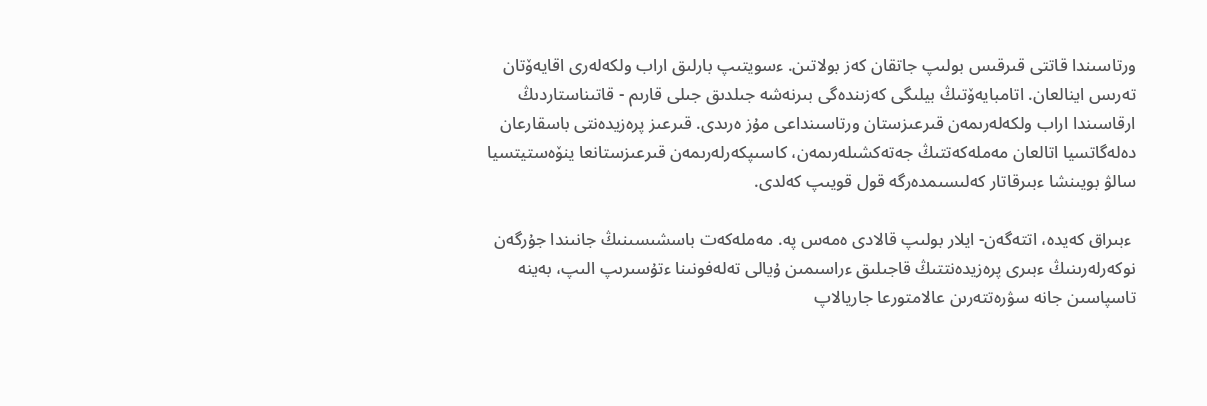ورتاسىندا قاتتى قىرقىس بولىپ جاتقان كەز بولاتىن. ءسويتىپ بارلىق اراب ولكەلەرى اقايەۆتان تەرىس اينالعان. اتامبايەۆتىڭ بيلىگى كەزىندەگى بىرنەشە جىلدىق جىلى قارىم - قاتىناستاردىڭ ارقاسىندا اراب ولكەلەرىمەن قىرعىزستان ورتاسىنداعى مۇز ەرىدى. قىرعىز پرەزيدەنتى باسقارعان دەلەگاتسيا اتالعان مەملەكەتتىڭ جەتەكشىلەرىمەن، كاسىپكەرلەرىمەن قىرعىزستانعا ينۆەستيتسيا سالۋ بويىنشا ءبىرقاتار كەلىسىمدەرگە قول قويىپ كەلدى.

 ءبىراق كەيدە، اتتەگەن- ايلار بولىپ قالادى ەمەس پە. مەملەكەت باسشىسىنىڭ جانىندا جۇرگەن نوكەرلەرىنىڭ ءبىرى پرەزيدەنتتىڭ قاجىلىق ءراسىمىن ۇيالى تەلەفونىنا ءتۇسىرىپ الىپ، بەينە تاسپاسىن جانە سۋرەتتەرىن عالامتورعا جاريالاپ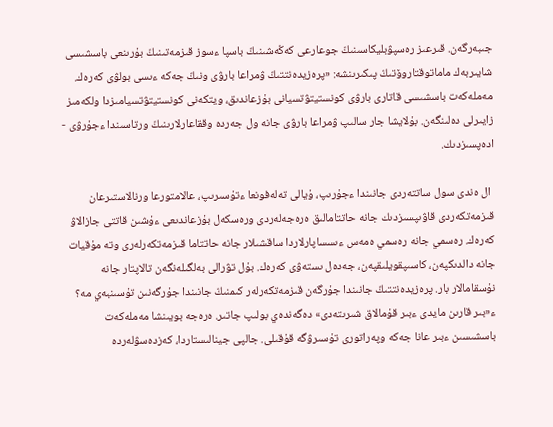جىبەرگەن. قىرعىز رەسپۋبليكاسىنىڭ جوعارعى كەڭەشىنىڭ باسپا ءسوز قىزمەتىنىڭ بۇرىنعى باسشىسى شايىربەك ماماتوقتاروۆتىڭ پىكىرىنشە: «پرەزيدەنتتىڭ ۋمراعا بارۋى ونىڭ جەكە ءىسى بولۋى كەرەك. مەملەكەت باسشىسى قاتارى بارۋى كونستيتۋتسيانى بۇزعاندىق، ويتكەنى كونستيتۋتسيامىزدا ولكەمىز زايىرلى دەلىنگەن. بۇلايشا جار سالىپ ۋمراعا بارۋى جانە ول جەردە وققاعارلارىنىڭ ورتاسىندا ءجۇرۋى -  ادەپسىزدىك.

 ال ەندى سول ساتتەردى جانىندا ءجۇرىپ، ۇيالى تەلەفونعا ءتۇسىرىپ، عالامتورعا ورنالاستىرعان قىزمەتكەردى قاۋىپسىزدىك جانە حاتتامالىق ەرەجەلەردى ورەسكەل بۇزعاندىعى ءۇشىن قاتتى جازالاۋ كەرەك. رەسمي جانە رەسمي ەمەس ءىسساپارلاردا ساقشىلار جانە حاتتاما قىزمەتكەرلەرى وتە مۇقيات جانە دالدىكپەن، كاسىپقويلىقپەن، جەدەل ىستەۋى كەرەك. بۇل تۋرالى بەلگىلەنگەن تالاپتار جانە نۇسقامالار بار. پرەزيدەنتتىڭ جانىندا جۇرگەن قىزمەتكەرلەر كىمنىڭ جانىندا جۇرگەنىن تۇسىنبەي مە؟ ء«بىر قارىن مايدى ءبىر قۇمالاق شىرىتەدى» دەگەندەي بولىپ جاتىر. ەرەجە بويىنشا مەملەكەت باسشىسىن ءبىر عانا جەكە وپەراتورى تۇسىرۋگە قۇقىلى. جالپى جينالىستاردا، كەزدەسۋلەردە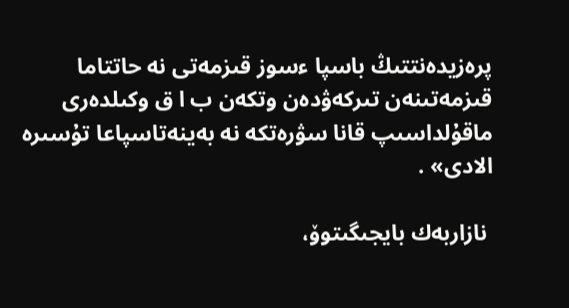پرەزيدەنتتىڭ باسپا ءسوز قىزمەتى نە حاتتاما قىزمەتىنەن تىركەۋدەن وتكەن ب ا ق وكىلدەرى ماقۇلداسىپ قانا سۋرەتكە نە بەينەتاسپاعا تۇسىرە الادى» .

 نازاربەك بايجىگىتوۆ،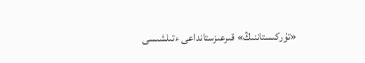«تۇركىستاننىڭ» قىرعىزستانداعى ءتىلشىسى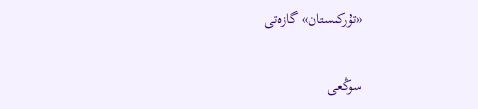«تۇركىستان» گازەتى

سوڭعى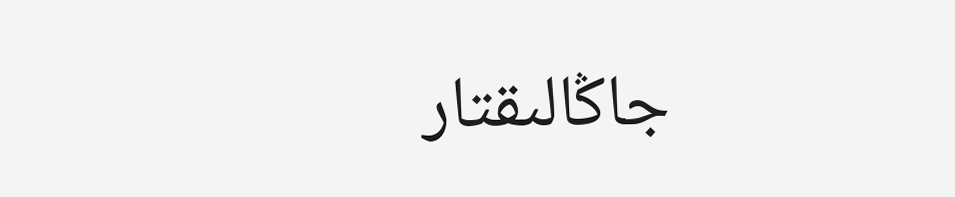جاڭالىقتار